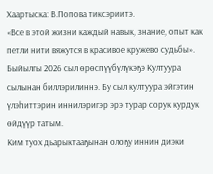Хаартыска: В.Попова тиксэриитэ.
«Все в этой жизни каждый навык, знание, опыт как петли нити вяжутся в красивое кружево судьбы».
Быйылгы 2026 сыл өрөспүүбүлүкэҕэ Култуура сылынан биллэрилиннэ. Бу сыл култуура эйгэтин үлэһиттэрин иннилэригэр эрэ турар сорук курдук өйдүүр татым.
Ким туох дьарыктааҕынан олоҕу иннин диэки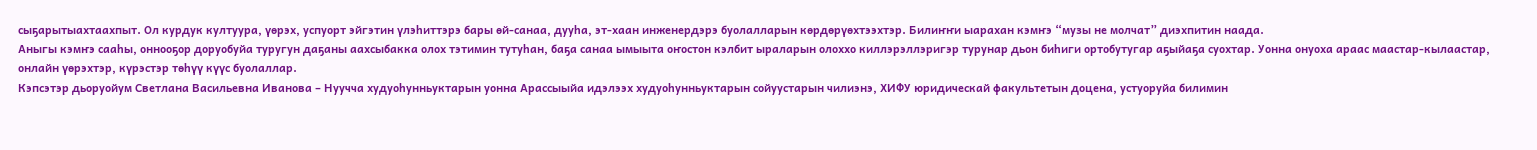сыҕарытыахтаахпыт. Ол курдук култуура, үөрэх, успуорт эйгэтин үлэһиттэрэ бары өй-санаа, дууһа, эт-хаан инженердэрэ буолалларын көрдөрүөхтээхтэр. Билиҥҥи ыарахан кэмҥэ “музы не молчат” диэхпитин наада.
Аныгы кэмҥэ сааһы, оннооҕор доруобуйа туругун даҕаны аахсыбакка олох тэтимин тутуһан, баҕа санаа ымыыта оҥостон кэлбит ыраларын олоххо киллэрэллэригэр турунар дьон биһиги ортобутугар аҕыйаҕа суохтар. Уонна онуоха араас маастар-кылаастар, онлайн үөрэхтэр, күрэстэр төһүү күүс буолаллар.
Кэпсэтэр дьоруойум Светлана Васильевна Иванова – Нуучча худуоһунньуктарын уонна Арассыыйа идэлээх худуоһунньуктарын сойуустарын чилиэнэ, ХИФУ юридическай факультетын доцена, устуоруйа билимин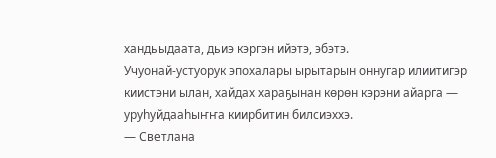хандьыдаата, дьиэ кэргэн ийэтэ, эбэтэ.
Учуонай-устуорук эпохалары ырытарын оннугар илиитигэр киистэни ылан, хайдах хараҕынан көрөн кэрэни айарга — уруһуйдааһыҥҥа киирбитин билсиэххэ.
— Светлана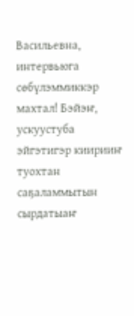Васильевна, интервьюга сөбүлэммиккэр махтал! Бэйэҥ, ускуустуба эйгэтигэр киирииҥ туохтан саҕаламмытын сырдатыаҥ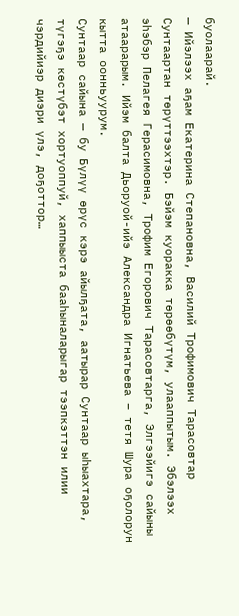буолаарай.
— Ийэлээх аҕам Екатерина Степановна, Василий Трофимович Тарасовтар Сунтаартан төрүттээхтэр. Бэйэм куоракка төрөөбүтүм, улааппытым. Эбэлээх эһэбэр Пелагея Герасимовна, Трофим Егорович Тарасовтарга, Элгээйигэ сайыны атаарарым. Ийэм балта Дьоруой-ийэ Александра Игнатьева – тетя Шура оҕолорун кытта оонньуурум.
Сунтаар сайына — бу Бүлүү өрүс кэрэ айылҕата, аатырар Сунтаар ыһыахтара, түгэҕэ көстүбэт хортуоппуй, хаппыыста бааһыналарыгар тээпкэттэн илии чэрдийиэр диэри үлэ, доҕоттор…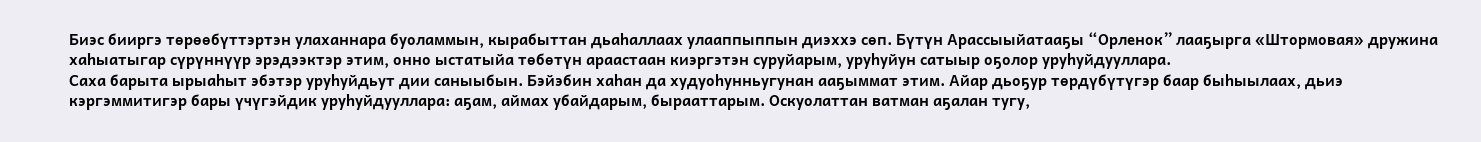Биэс бииргэ төрөөбүттэртэн улаханнара буоламмын, кырабыттан дьаһаллаах улааппыппын диэххэ сөп. Бүтүн Арассыыйатааҕы “Орленок” лааҕырга «Штормовая» дружина хаһыатыгар сүрүннүүр эрэдээктэр этим, онно ыстатыйа төбөтүн араастаан киэргэтэн суруйарым, уруһуйун сатыыр оҕолор уруһуйдууллара.
Саха барыта ырыаһыт эбэтэр уруһуйдьут дии саныыбын. Бэйэбин хаһан да худуоһунньугунан ааҕыммат этим. Айар дьоҕур төрдүбүтүгэр баар быһыылаах, дьиэ кэргэммитигэр бары үчүгэйдик уруһуйдууллара: аҕам, аймах убайдарым, бырааттарым. Оскуолаттан ватман аҕалан тугу,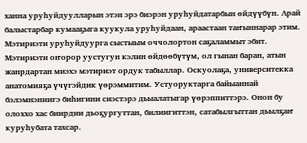ханна уруһуйдуулларын этэн эрэ биэрэн уруһуйдатарбын өйдүүбүн. Арай балыстарбар кумааҕыга куукула уруһуйдаан, араастаан таҥыннарар этим. Мэтириэти уруһуйдуурга сыстыым оччолортон саҕаламмыт эбит. Мэтириэти оҥорор уустугун кэлин өйдөөбүтүм, ол гынан баран, атын жанрдартан миэхэ мэтириэт ордук табыллар. Оскуолаҕа, университекка анатомияҕа үчүгэйдик үөрэммитим. Устуоруктарга байыаннай бэлэмнэниигэ биһигини сиэстэрэ дьыалатыгар үөрэппиттэрэ. Онон бу олоххо хас биирдии дьоҕургуттан, билиигиттэн, сатабылгыттан дьылҕаҥ куруһубата тахсар.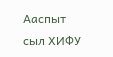Ааспыт сыл ХИФУ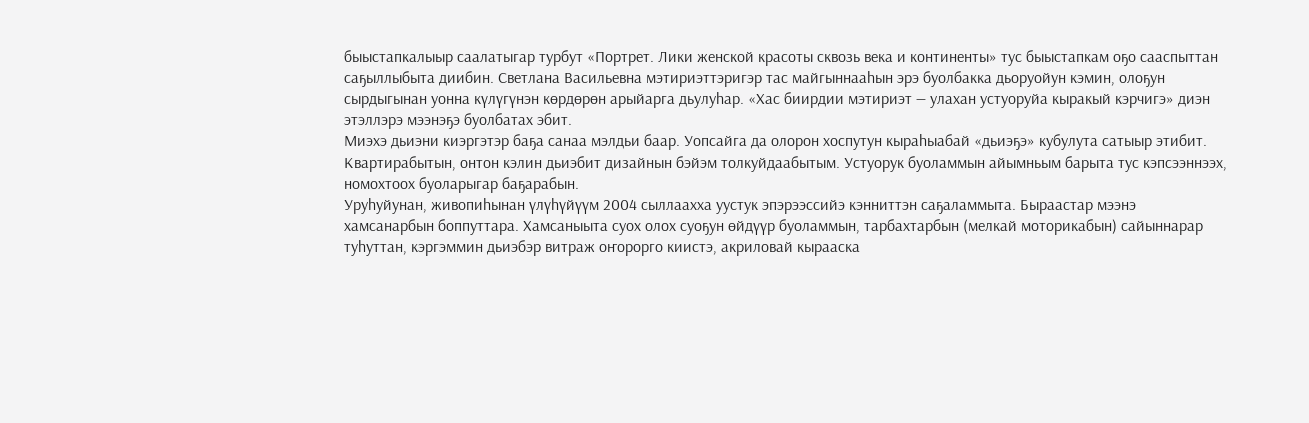быыстапкалыыр саалатыгар турбут «Портрет. Лики женской красоты сквозь века и континенты» тус быыстапкам оҕо сааспыттан саҕыллыбыта диибин. Светлана Васильевна мэтириэттэригэр тас майгыннааһын эрэ буолбакка дьоруойун кэмин, олоҕун сырдыгынан уонна күлүгүнэн көрдөрөн арыйарга дьулуһар. «Хас биирдии мэтириэт — улахан устуоруйа кыракый кэрчигэ» диэн этэллэрэ мээнэҕэ буолбатах эбит.
Миэхэ дьиэни киэргэтэр баҕа санаа мэлдьи баар. Уопсайга да олорон хоспутун кыраһыабай «дьиэҕэ» кубулута сатыыр этибит. Квартирабытын, онтон кэлин дьиэбит дизайнын бэйэм толкуйдаабытым. Устуорук буоламмын айымньым барыта тус кэпсээннээх, номохтоох буоларыгар баҕарабын.
Уруһуйунан, живопиһынан үлүһүйүүм 2004 сыллаахха уустук эпэрээссийэ кэнниттэн саҕаламмыта. Быраастар мээнэ хамсанарбын боппуттара. Хамсаныыта суох олох суоҕун өйдүүр буоламмын, тарбахтарбын (мелкай моторикабын) сайыннарар туһуттан, кэргэммин дьиэбэр витраж оҥорорго киистэ, акриловай кырааска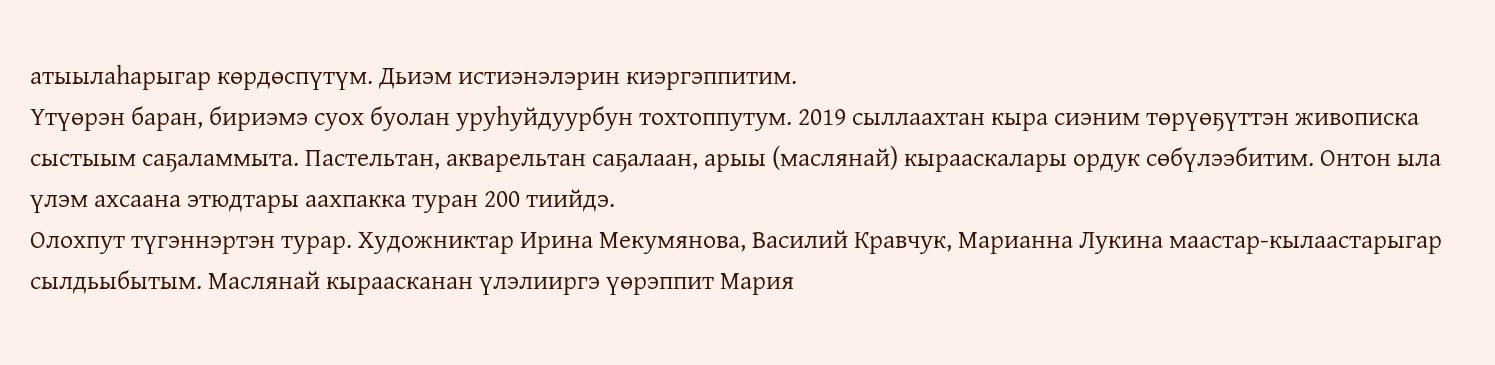атыылаһарыгар көрдөспүтүм. Дьиэм истиэнэлэрин киэргэппитим.
Үтүөрэн баран, бириэмэ суох буолан уруһуйдуурбун тохтоппутум. 2019 сыллаахтан кыра сиэним төрүөҕүттэн живописка сыстыым саҕаламмыта. Пастельтан, акварельтан саҕалаан, арыы (маслянай) кырааскалары ордук сөбүлээбитим. Онтон ыла үлэм ахсаана этюдтары аахпакка туран 200 тиийдэ.
Олохпут түгэннэртэн турар. Художниктар Ирина Мекумянова, Василий Кравчук, Марианна Лукина маастар-кылаастарыгар сылдьыбытым. Маслянай кыраасканан үлэлииргэ үөрэппит Мария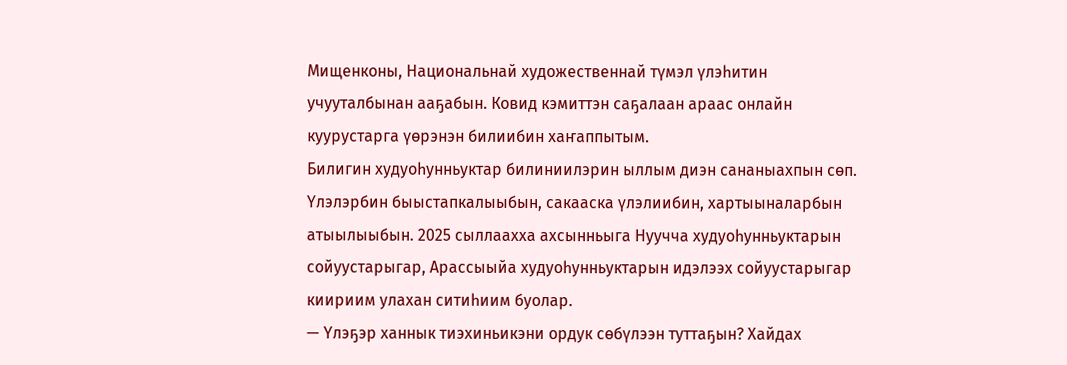Мищенконы, Национальнай художественнай түмэл үлэһитин учууталбынан ааҕабын. Ковид кэмиттэн саҕалаан араас онлайн куурустарга үөрэнэн билиибин хаҥаппытым.
Билигин худуоһунньуктар билиниилэрин ыллым диэн сананыахпын сөп. Үлэлэрбин быыстапкалыыбын, сакааска үлэлиибин, хартыыналарбын атыылыыбын. 2025 сыллаахха ахсынньыга Нуучча худуоһунньуктарын сойуустарыгар, Арассыыйа худуоһунньуктарын идэлээх сойуустарыгар киириим улахан ситиһиим буолар.
— Үлэҕэр ханнык тиэхиньикэни ордук сөбүлээн туттаҕын? Хайдах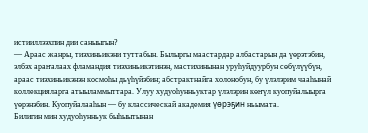истииллээхпин дии саныыгын?
— Араас жанры, тиэхиньикэни туттабын. Былыргы маастардар албастарын да үөрэтэбин, элбэх араҥалаах фламандия тиэхиньикэтинэн, мастихинынан уруһуйдуурбун сөбүлүүбүн, араас тиэхиньикэнэн космоһы дьүһүйэбин; абстрактнайга холонобун, бу үлэлэрим чааһынай коллекцияларга атыыламмыттара. Улуу худуоһунньуктар үлэлэрин көҥүл куопуйалыырга үөрэнэбин. Куопуйалааһын — бу классическай академия үөрэҕин ньымата.
Билигин мин худуоһунньук быһыытынан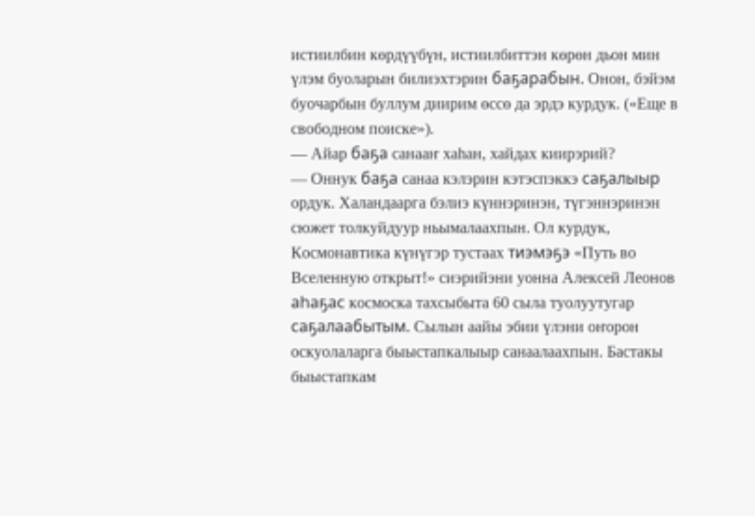истиилбин көрдүүбүн, истиилбиттэн көрөн дьон мин үлэм буоларын билиэхтэрин баҕарабын. Онон, бэйэм буочарбын буллум диирим өссө да эрдэ курдук. («Еще в свободном поиске»).
— Айар баҕа санааҥ хаһан, хайдах киирэрий?
— Оннук баҕа санаа кэлэрин кэтэспэккэ саҕалыыр ордук. Халандаарга бэлиэ күннэринэн, түгэннэринэн сюжет толкуйдуур ньымалаахпын. Ол курдук, Космонавтика күнүгэр тустаах тиэмэҕэ «Путь во Вселенную открыт!» сиэрийэни уонна Алексей Леонов аһаҕас космоска тахсыбыта 60 сыла туолуутугар саҕалаабытым. Сылын аайы эбии үлэни оҥорон оскуолаларга быыстапкалыыр санаалаахпын. Бастакы быыстапкам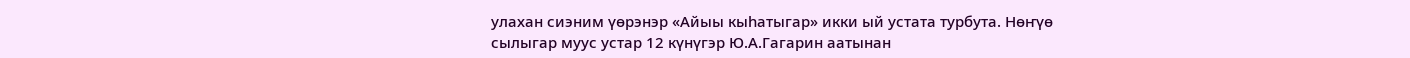улахан сиэним үөрэнэр «Айыы кыһатыгар» икки ый устата турбута. Нөҥүө сылыгар муус устар 12 күнүгэр Ю.А.Гагарин аатынан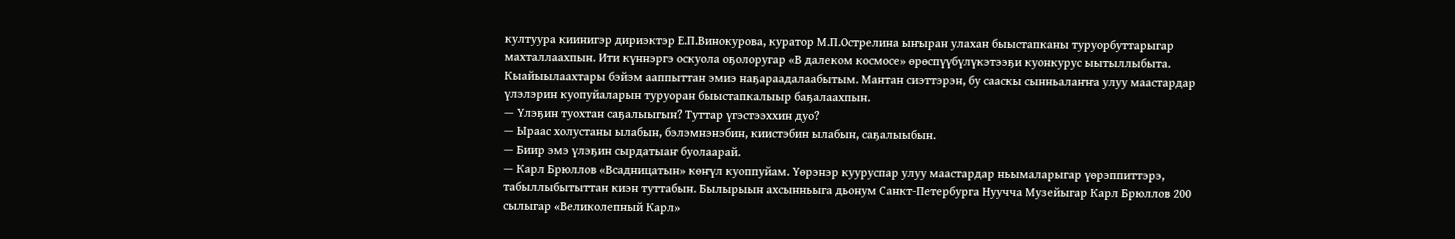култуура киинигэр дириэктэр Е.П.Винокурова, куратор М.П.Острелина ыҥыран улахан быыстапканы туруорбуттарыгар махталлаахпын. Ити күннэргэ оскуола оҕолоругар «В далеком космосе» өрөспүүбүлүкэтээҕи куонкурус ыытыллыбыта. Кыайыылаахтары бэйэм ааппыттан эмиэ наҕараадалаабытым. Мантан сиэттэрэн, бу сааскы сынньалаҥҥа улуу маастардар үлэлэрин куопуйаларын туруоран быыстапкалыыр баҕалаахпын.
— Үлэҕин туохтан саҕалыыгын? Туттар үгэстээххин дуо?
— Ыраас холустаны ылабын, бэлэмнэнэбин, киистэбин ылабын, саҕалыыбын.
— Биир эмэ үлэҕин сырдатыаҥ буолаарай.
— Карл Брюллов «Всадницатын» көҥүл куоппуйам. Үөрэнэр кууруспар улуу маастардар ньымаларыгар үөрэппиттэрэ, табыллыбытыттан киэн туттабын. Былырыын ахсынньыга дьонум Санкт-Петербурга Нуучча Музейыгар Карл Брюллов 200 сылыгар «Великолепный Карл»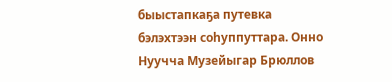быыстапкаҕа путевка бэлэхтээн соһуппуттара. Онно Нуучча Музейыгар Брюллов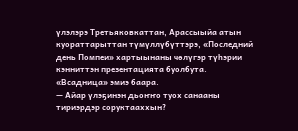үлэлэрэ Третьяковкаттан, Арассыыйа атын куораттарыттан түмүллүбүттэрэ, «Последний день Помпеи» хартыынаны чөлүгэр түһэрии кэнниттэн презентацията буолбута. «Всадница» эмиэ баара.
— Айар үлэҕинэн дьоҥҥо туох санааны тириэрдэр соруктааххын?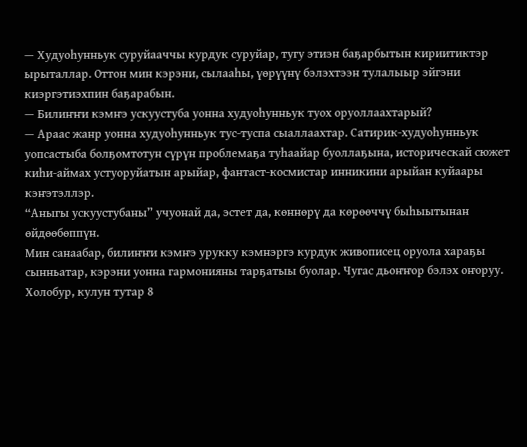— Худуоһунньук суруйааччы курдук суруйар, тугу этиэн баҕарбытын кириитиктэр ырыталлар. Оттон мин кэрэни, сылааһы, үөрүүнү бэлэхтээн тулалыыр эйгэни киэргэтиэхпин баҕарабын.
— Билиҥҥи кэмҥэ ускуустуба уонна худуоһунньук туох оруоллаахтарый?
— Араас жанр уонна худуоһунньук тус-туспа сыаллаахтар. Сатирик-худуоһунньук уопсастыба болҕомтотун сүрүн проблемаҕа туһаайар буоллаҕына, историческай сюжет киһи-аймах устуоруйатын арыйар, фантаст-космистар инникини арыйан куйаары кэҥэтэллэр.
“Аныгы ускуустубаны” учуонай да, эстет да, көннөрү да көрөөччү быһыытынан өйдөөбөппүн.
Мин санаабар, билиҥҥи кэмҥэ урукку кэмнэргэ курдук живописец оруола хараҕы сынньатар, кэрэни уонна гармонияны тарҕатыы буолар. Чугас дьоҥҥор бэлэх оҥоруу. Холобур, кулун тутар 8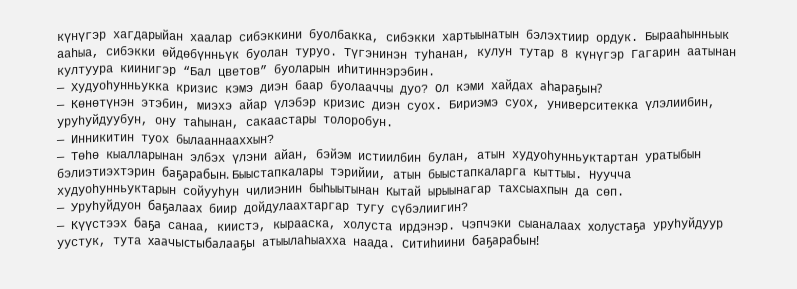күнүгэр хагдарыйан хаалар сибэккини буолбакка, сибэкки хартыынатын бэлэхтиир ордук. Бырааһынньык ааһыа, сибэкки өйдөбүнньүк буолан туруо. Түгэнинэн туһанан, кулун тутар 8 күнүгэр Гагарин аатынан култуура киинигэр “Бал цветов” буоларын иһитиннэрэбин.
— Худуоһунньукка кризис кэмэ диэн баар буолааччы дуо? Ол кэми хайдах аһараҕын?
— Көнөтүнэн этэбин, миэхэ айар үлэбэр кризис диэн суох. Бириэмэ суох, университекка үлэлиибин, уруһуйдуубун, ону таһынан, сакаастары толоробун.
— Инникитин туох былааннааххын?
— Төһө кыалларынан элбэх үлэни айан, бэйэм истиилбин булан, атын худуоһунньуктартан уратыбын бэлиэтиэхтэрин баҕарабын. Быыстапкалары тэрийии, атын быыстапкаларга кыттыы. Нуучча худуоһунньуктарын сойууһун чилиэнин быһыытынан Кытай ырыынагар тахсыахпын да сөп.
— Уруһуйдуон баҕалаах биир дойдулаахтаргар тугу сүбэлиигин?
— Күүстээх баҕа санаа, киистэ, кырааска, холуста ирдэнэр. Чэпчэки сыаналаах холустаҕа уруһуйдуур уустук, тута хаачыстыбалааҕы атыылаһыахха наада. Ситиһиини баҕарабын!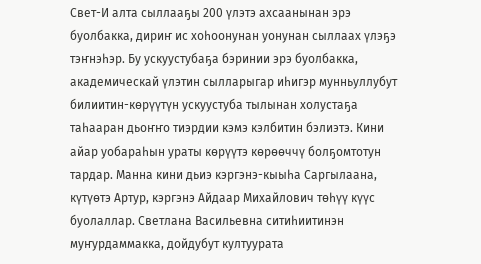Свет-И алта сыллааҕы 200 үлэтэ ахсаанынан эрэ буолбакка, дириҥ ис хоһоонунан уонунан сыллаах үлэҕэ тэҥнэһэр. Бу ускуустубаҕа бэринии эрэ буолбакка, академическай үлэтин сылларыгар иһигэр мунньуллубут билиитин-көрүүтүн ускуустуба тылынан холустаҕа таһааран дьоҥҥо тиэрдии кэмэ кэлбитин бэлиэтэ. Кини айар уобараһын ураты көрүүтэ көрөөччү болҕомтотун тардар. Манна кини дьиэ кэргэнэ-кыыһа Саргылаана, күтүөтэ Артур, кэргэнэ Айдаар Михайлович төһүү күүс буолаллар. Светлана Васильевна ситиһиитинэн муҥурдаммакка, дойдубут култуурата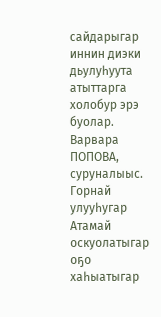сайдарыгар иннин диэки дьулуһуута атыттарга холобур эрэ буолар.
Варвара ПОПОВА, суруналыыс.
Горнай улууһугар Атамай оскуолатыгар оҕо хаһыатыгар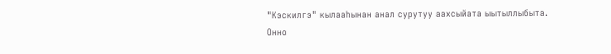"Кэскилгэ" кылааһынан анал сурутуу аахсыйата ыытыллыбыта. Онно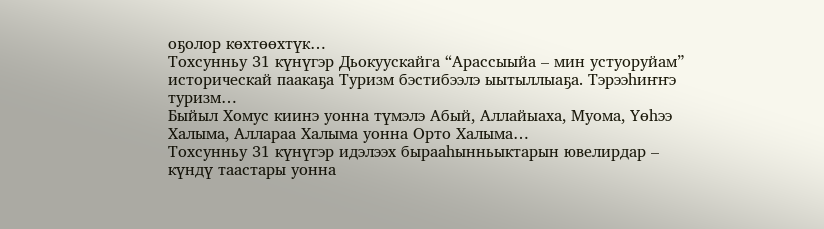оҕолор көхтөөхтүк…
Тохсунньу 31 күнүгэр Дьокуускайга “Арассыыйа – мин устуоруйам” историческай паакаҕа Туризм бэстибээлэ ыытыллыаҕа. Тэрээһиҥҥэ туризм…
Быйыл Хомус киинэ уонна түмэлэ Абый, Аллайыаха, Муома, Үөһээ Халыма, Аллараа Халыма уонна Орто Халыма…
Тохсунньу 31 күнүгэр идэлээх бырааһынньыктарын ювелирдар – күндү таастары уонна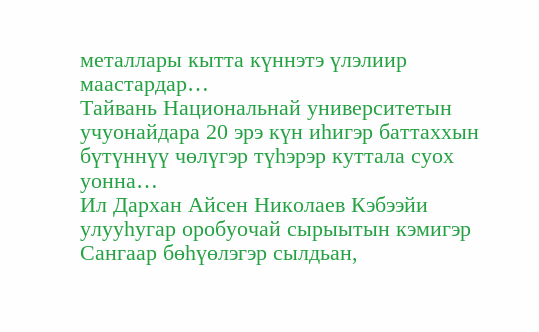металлары кытта күннэтэ үлэлиир маастардар…
Тайвань Национальнай университетын учуонайдара 20 эрэ күн иһигэр баттаххын бүтүннүү чөлүгэр түһэрэр куттала суох уонна…
Ил Дархан Айсен Николаев Кэбээйи улууһугар оробуочай сырыытын кэмигэр Сангаар бөһүөлэгэр сылдьан,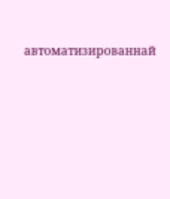автоматизированнай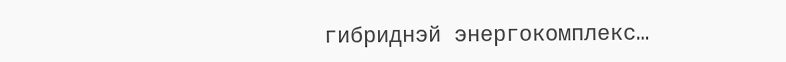гибриднэй энергокомплекс…